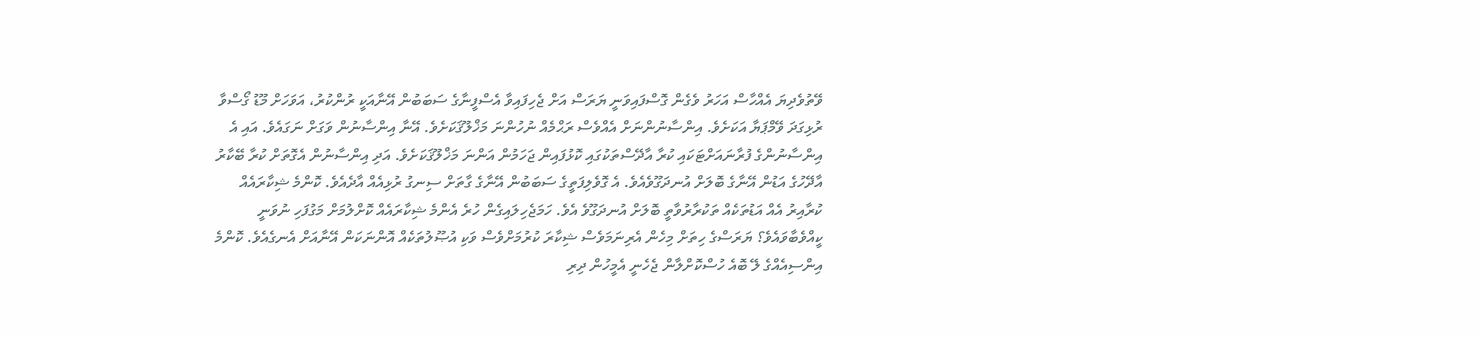ވޭތުވެދިޔަ އެއްހާސް އަހަރު ވެގެން ގޮސްފައިވަނީ ޔަރަސް އަށް ޖެހިފައިވާ އެސްފީނާގެ ސަބަބުން އޭނާއަކީ ރުންކުރު، އަވަހަށް މޫޑު ގޯސްވާ ރުޅިގަދަ ވޭމްޕަޔާ އަކަށެވެ. އިންސާނުންނަށް އެއްވެސް ރަޙްމެއް ނުހުންނަ މަޚްލޫޤަކަށެވެ. އޭނާ އިންސާނުން ވަގަށް ނަގައެވެ. އައި އެ އިންސާނުންގެ ފުރާނައަށްޓަކައި ކުރާ އާދޭސްތަކުގައި ކޮޅުފައިން ޖަހަމުން އަންނަ މަޚްލޫޤަކަށެވެ. އަދި އިންސާނުން އެގޮތަށް ކުރާ ބޭކާރު އާދޭހުގެ އަޑުން އޭނާގެ ބޮލަށް އުނދަގޫވެއެވެ. އެ ގޮވެލިފަތީގެ ސަބަބުން އޭނާގެ ގާތަށް ސިނގު ރުޅިއެއް އާދެއެވެ. ކޮންމެ ޝިކާރައެއް ކުރާއިރު އެއް އަޑުތަކެއް ތަކުރާރުވާތީ ބޮލަށް އުނދަގޫވެ އެވެ. ހަމަޖެހިލައިގެން ހުރެ އެންމެ ޝިކާރައެއް ކޮށްލުމަށް މަގުފަހި ނުވަނީ ކީއްވެބާވައެވެ؟ ޔަރަސްގެ ހިތަށް މިހެން އެރިނަމަވެސް ޝިކާރަ ކުރުމަށްވެސް ވަކި އުޞޫލުތަކެއް އޮންނަކަން އޭނާއަށް އެނގެއެވެ. ކޮންމެ އިންސިއެއްގެ ލޭ ބޮއެ ހުސްކޮށްލާން ޖެހެނީ އެމީހުން ދިރި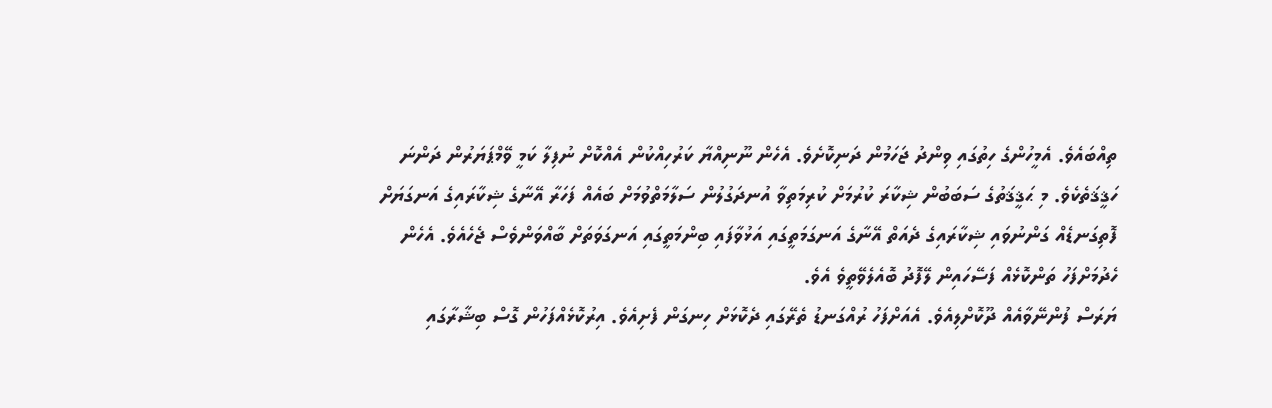ތިއްބައެވެ. އެމީހުންގެ ހިތުގައި ވިންދު ޖަހަމުން ދަނިކޮށެވެ. އެހެން ނޫނިއްޔާ ކަރުހިއްކުން އެއްކޮށް ނުފިލާ ކަމީ ވޭމްޕަޔަރުން ދަންނަ ހަޤީޤަތެކެވެ. މި ޙަޤީޤަތުގެ ސަބަބުން ޝިކާރަ ކުރުމަށް ކުރިމަތިވާ އުނދަގުލުން ސަލާމަތްވުމަށް ބައެއް ފަހަރާ އޭނާގެ ޝިކާރައިގެ އަނގަޔަށް ފޮތިގަނޑެއް ގަންނުވައި ޝިކާރައިގެ ދެއަތް އޭނާގެ އަނގަމަތީގައި އަޅުވާފައި ބިންމަތީގައި އަނގަވަތަށް ބާއްވަންވެސް ޖެހެއެވެ. އެހެން ހެދުމަށްފަހު ތަންކޮޅެއް ފަސޭހައިން ލޭފޮދު ބޮއެލެވޭތީވެ އެވެ.
ޔަރަސް ފުންނޭވާއެއް ދޫކޮށްލިއެވެ. އެއަށްފަހު ރުއްގަނޑު ތެރޭގައި ދެކޮޅަށް ހިނގަން ފެށިއެވެ. އިރުކޮޅެއްފަހުން ގޮސް ބިޝާރާގައި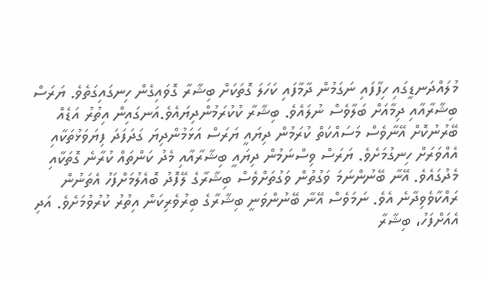މުލައްދަނޑީގައި ހިފާފައި ނަގަމުން ދާމާފައި ކަހަލަ ގޮތަކަށް ބިޝާރާ ގޮވައިގެން ހިނގައިގަތެވެ. ޔަރަސް ބިޝާރާއާއި ދިމާއަށް ބަލާވެސް ނުލައެވެ. ބިޝާރާ ކުކުރަމުންދިޔައެވެ.އަނގައިން އިތުރު އަޑެއް ބޭރުނުކޮށް އޭނާވެސް މަސައްކަތް ކުރަމުން ދިޔައީ ޔަރަސް އަޅަމުންދިޔަ ގަދަފަދަ ފިޔަވަޅުތަކާއި އެއްވަރަށް ހިނގުމަށެވެ. ޔަރަސް ވިސްނަމުން ދިޔައީ ބިޝާރާއާއި މެދު ކަންތައް ކުރާނެ ގޮތަކާއި މެދުގައެވެ. އޭނާ ބޭނުންނަމަ ވަގުތުން ވަގުތަށްވެސް ބިޝާރާގެ ލޭފޮދު ބޮއެލުމަށްފަހު އެތަނުން ރައްކާވެވިދާނެ އެވެ. ނަމަވެސް އޭނާ ބޭނުންވަނީ ބިޝާރާގެ ބިރުވެރިކަން އިތުރު ކުރުވުމަށެވެ. އަދި އެއަށްފަހު، ބިޝާރާ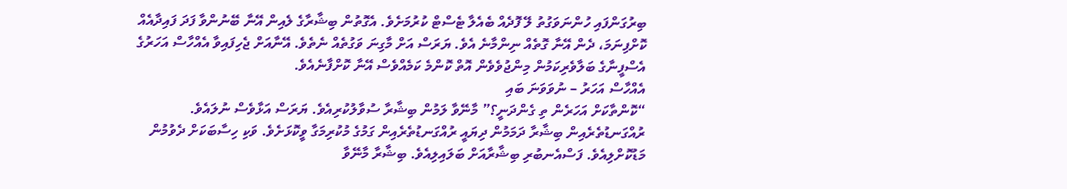ބިރުގަންފައި ހުންނަވަގުތު ލޭ ފޮދެއް ބެއެލާ ޓެސްޓް ކުރުމަށެވެ. އެގޮތުން ބިޝާރާގެ ލެއިން އޭނާ ބޭނުންވާ ފަދަ ފައިދާއެއް ކޮށްފިނަމަ، ދެން އޭނާ ގޮތެއް ނިންމާނެ އެވެ. ޔަރަސް އަށް މާގިނަ ވަގުތެއް ނެތެވެ. އޭނާއަށް ޖެހިފައިވާ އެއްހާސް އަހަރުގެ އެސްފީނާގެ ބަލާވެރިކަމުން މިންޖުވެވެން އޮތް ކޮންމެ ކަމެއްވެސް އޭނާ ކޮށްފާނެއެވެ.
އެއްހާސް އަހަރު – ނުވަވަނަ ބައި
“ކޮންތާކަށް އަހަރެން ތި ގެންދަނީ؟” މާނޭވާ ލަމުން ބިޝާރާ ސުވާލުކުރިއެވެ. ޔަރަސް އަޅާވެސް ނުލައެވެ. ރުއްގަނޑުތެރެއިން ބިޝާރާ ދަމަމުން ދިޔައީ ރުއްގަނޑުތެރެއިން ގަމުގެ މުކުރިމަގާ ވީކޮޅަށެވެ. ވަކި ހިސާބަކަށް ދެވުމުން މަޑުކޮށްލިއެވެ. ފަސްއެނބުރި ބިޝާރާއަށް ބަލައިލިއެވެ. ބިޝާރާ މާނޭވާ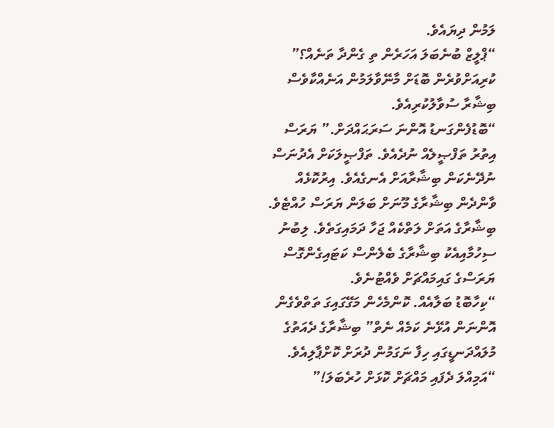ލަމުން ދިޔައެވެ.
“ޕްލީޒް ބުނެބަލަ އަހަރެން ތި ގެންދާ ތަނެއް؟” ކުރިއަށްވުރެން ބޮޑަށް މާނޭވާލަމުން އަނެއްކާވެސް ބިޝާރާ ސުވާލުކުރިއެވެ.
“ބޮޑުފެންގަނޑު އޮންނަ ސަރަޙައްދަށް.” ޔަރަސް އިތުރު ތަފްޞީލެއް ނުދެއެވެ. ތަފްޞީލަކަށް އެދުނަސް ނުދޭނެކަން ބިޝާރާއަށް އެނގެއެވެ. އިރުކޮޅެއް ވާންދެން ބިޝާރާގެ މޫނަށް ބަލަން ޔަރަސް ހުއްޓެވެ. ބިޝާރާގެ އަތަށް ލަތްކެއް ޖަހާ ދަމައިގަތެވެ. ލިބުނު ސިހުމާއިއެކު ބިޝާރާގެ ބެލެންސް ކަޓައިގެންގޮސް ޔަރަސްގެ ގައިމައްޗަށް ވެއްޓުނެވެ.
“ކިހާބޮޑު ބަލާއެއް. ކޮންމެހެން މަގޭގައިގަ ތަތްވެގެން އޮންނަން އުޅޭނެ ކަމެއް ނެތް” ބިޝާރާގެ ދެއަތުގެ މުލައްދަނޑީގައި ހިފާ ނަގަމުން ދުރަށް ކޮށްޕާލިއެވެ.
“އަމިއްލަ ދެފައި މައްޗަށް ކޮޅަށް ހުރެބަލަ!”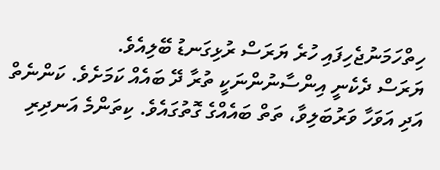ހިތްހަމަނުޖެހިފައި ހުރެ ޔަރަސް ރުޅިގަނޑު ބޭލިއެވެ.
ޔަރަސް ދެކެނީ އިންސާނުންނަކީ ތުރާ ދޭ ބައެއް ކަމަށެވެ. ކަންނެތް އަދި އަވަހާ ވަރުބަލިވާ، ތަތް ބައެއްގެ ގޮތުގައެވެ. ކިތަންމެ އަނދިރި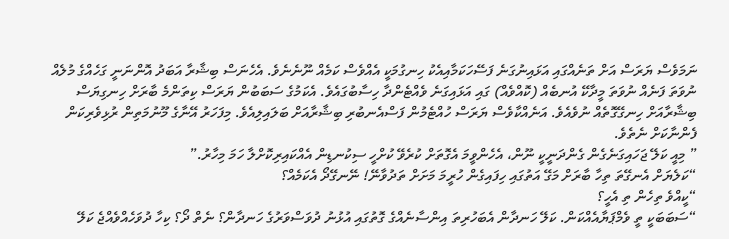ނަމަވެސް ޔަރަސް އަށް ތަނެއްގައި އަޅައިނުގަނެ ފަސޭހަކަމާއިއެކު ހިނގުމަކީ އެއްވެސް ކަމެއް ނޫނެނެވެ. އެހެނަސް ބިޝާރާ އަބަދު އޮންނަނީ ގަހެއްގެ މުލެއް ނުވަތަ ފަނެއް ނުވަތަ މީދާކޭ އުނބެއް (ކޮއްވެއް) ގައި އަޅައިގަނެ ވެއްޓެންދާ ހިސާބުގައެވެ. އެކަމުގެ ސަބަބުން ޔަރަސް ކިތަންމެ ބާރަށް ހިނގިޔަސް ބިޝާރާއަށް ހިނގޭގޮތެއް ނުވެއެވެ. އަނެއްކާވެސް ޔަރަސް ހުއްޓެމުން ފަސްއެނބުރި ބިޝާރާއަށް ބަލައިލިއެވެ. މިފަހަރު އޭނާގެ މޫނުމަތިން ރުޅިވެރިކަން ފެންނާކަށް ނެތެވެ.
” މިއީ ކަލޭ ޖަހައިގަނެގެން ގެންދަނީކީ ނޫން، އެހެންވީމަ އެގޮތަށް ކުރެވޭ ކުށްހީ ސިކުނޑިން އެއްކައިރިކޮށްލާ ހަމަ މިހާރު.”
“ކަލެޔަށް އެނގޭތަ ތިހާ ބާރަށް މަގޭ އަތުގައި ހިފައިގެން ހުރީމަ މަށަށް ތަދުވާނޭ! ނޭނގޭދޯ އެކަމެއް؟
“ކީއްވެ ތިހެން ތި އެހީ؟
“ސަބަބަކީ ތީ ވެމްޕަޔާއެއްކަން. ކަލޭ ހަނދާން އެބަހުރިތަ އިންސާނެއްގެ ގޮތުގައި އުޅުނު ދުވަސްވަރުގެ ހަނދާން؟ ނެތް ދޯ؟ ކިހާ ދުވަހެއްވެއްޖެ ކަލޭ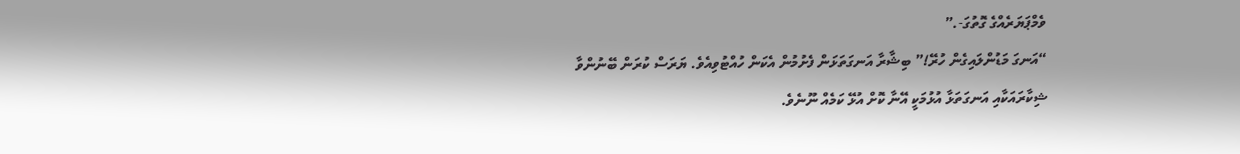ވެމްޕަޔަރެއްގެ ގޮތުގަ-.”
“އަނގަ މަޑުންލައިގެން ހުރޭ!” ބިޝާރާ އަނގަތަޅަން ފެށުމުން އެކަން ހުއްޓުވިއެވެ. ޔަރަސް ކުރަން ބޭނުންވާ ޝިކާރައަކާއި އަނގަތަޅާ އުޅުމަކީ އޭނާ ކޮށް އުޅޭ ކަމެއް ނޫނެވެ.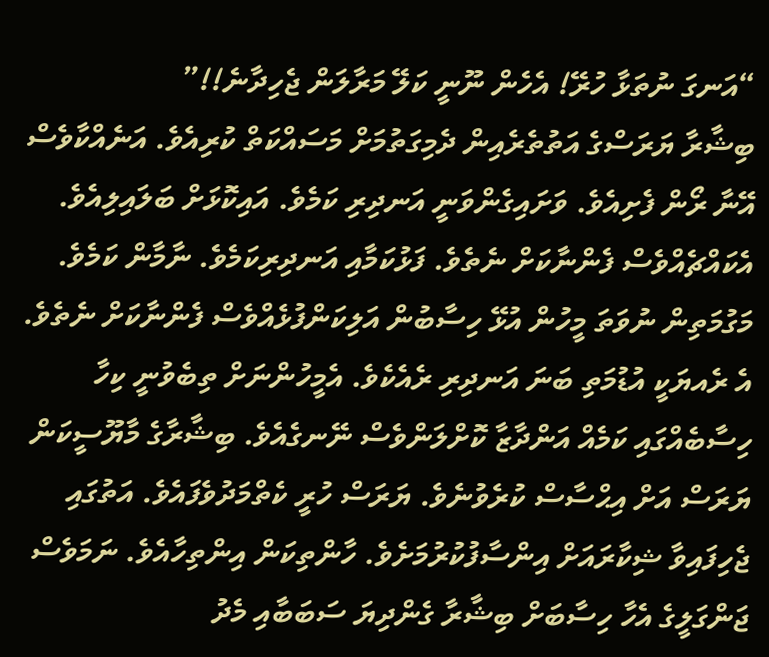“އަނގަ ނުތަޅާ ހުރޭ! އެހެން ނޫނީ ކަލޭ މަރާލަން ޖެހިދާނެ!!”
ބިޝާރާ ޔަރަސްގެ އަތުތެރެއިން ދެމިގަތުމަށް މަސައްކަތް ކުރިއެވެ. އަނެއްކާވެސް އޭނާ ރޯން ފެށިއެވެ. ވަށައިގެންވަނީ އަނދިރި ކަމެވެ. އައިކޮޅަށް ބަލައިލިއެވެ. އެކައްޗެއްވެސް ފެންނާކަށް ނެތެވެ. ފަޅުކަމާއި އަނދިރިކަމެވެ. ނާމާން ކަމެވެ. މަގުމަތިން ނުވަތަ މީހުން އުޅޭ ހިސާބުން އަލިކަންފުޅެއްވެސް ފެންނާކަށް ނެތެވެ. އެ ރެއޔަކީ އުޑުމަތި ބަނަ އަނދިރި ރެއެކެވެ. އެމީހުންނަށް ތިބެވުނީ ކިހާ ހިސާބެއްގައި ކަމެއް އަންދާޒާ ކޮށްލަންވެސް ނޭނގެއެވެ. ބިޝާރާގެ މާޔޫސީކަން ޔަރަސް އަށް އިޙްސާސް ކުރެވުނެވެ. ޔަރަސް ހުރީ ކެތްމަދުވެފައެވެ. އަތުގައި ޖެހިފައިވާ ޝިކާރައަށް އިންސާފުކުރުމަށެވެ. ހާންތިކަން އިންތިހާއެވެ. ނަމަވެސް ޖަންގަލީގެ އެހާ ހިސާބަށް ބިޝާރާ ގެންދިޔަ ސަބަބާއި މެދު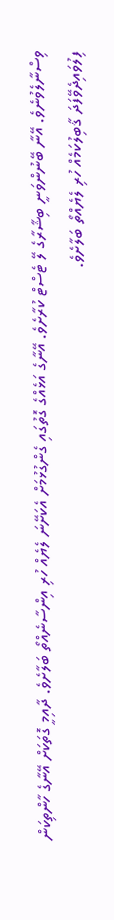ވިސްނާލެވުނެވެ. އޭނާ ބޭނުންވަނީ ބިޝާރާގެ ލޭ ޓެސްޓް ކުރާށެވެ. އޭނާގެ އަޅެއްގެ ގޮތުގައި ގެންގުޅުމަށް އެކަށޭނަ ލެޔެއް ހުރި އިންސާނެއްތޯ ބަލާށެވެ. ދާއިމީ ގޮތަކަށް އޭނާގެ ހާންތިކަން ފިލުވައިދެވޭފަދަ ޤާބިލުކަމެއް ހުރި ލެޔެއްތޯ ބަލާށެވެ.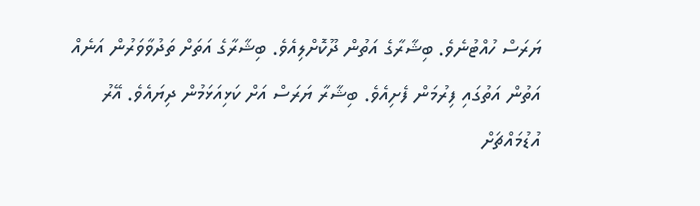ޔަރަސް ހުއްޓުނެވެ. ބިޝާރާގެ އަތުން ދޫކޮށްލިއެވެ. ބިޝާރާގެ އަތަށް ތަދުވާވަރުން އަނެއް އަތުން އަތުގައި ފިރުމަން ފެށިއެވެ. ބިޝާރާ ޔަރަސް އަށް ކަޅިއަޅަމުން ދިޔައެވެ. އޭރު އުޑުމައްޗަށް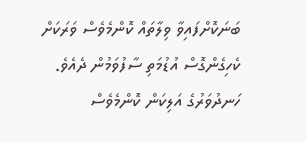ބަނަކޮށްފައިވާ ވިލާތައް ކޮންމެވެސް ވަރަކަށް ކެހިގެންގޮސް އުޑުމަތި ސާފުވަމުން ދެއެވެ. ހަނދުވަރުގެ އަލިކަން ކޮންމެވެސް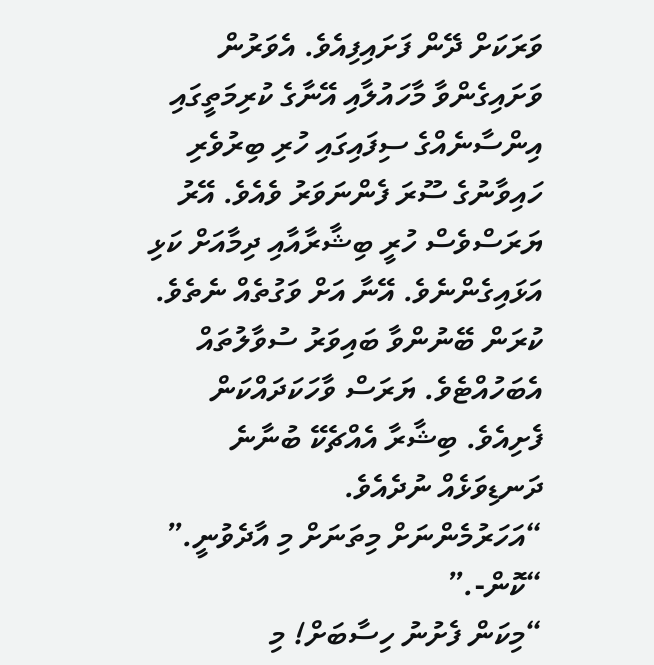ވަރަކަށް ދޭން ފަށައިފިއެވެ. އެވަރުން ވަށައިގެންވާ މާހައުލާއި އޭނާގެ ކުރިމަތީގައި އިންސާނެއްގެ ސިފައިގައި ހުރި ބިރުވެރި ހައިވާނުގެ ސޫރަ ފެންނަވަރު ވެއެވެ. އޭރު ޔަރަސްވެސް ހުރީ ބިޝާރާއާއި ދިމާއަށް ކަޅި އަޅައިގެންނެވެ. އޭނާ އަށް ވަގުތެއް ނެތެވެ. ކުރަން ބޭނުންވާ ބައިވަރު ސުވާލުތައް އެބަހުއްޓެވެ. ޔަރަސް ވާހަކަދައްކަން ފެށިއެވެ. ބިޝާރާ އެއްޗެކޭ ބުނާނެ ދަނޑިވަޅެއް ނުދެއެވެ.
“އަހަރުމެންނަށް މިތަނަށް މި އާދެވުނީ.”
“ކޮން-.”
“މިކަން ފެށުނު ހިސާބަށް! މި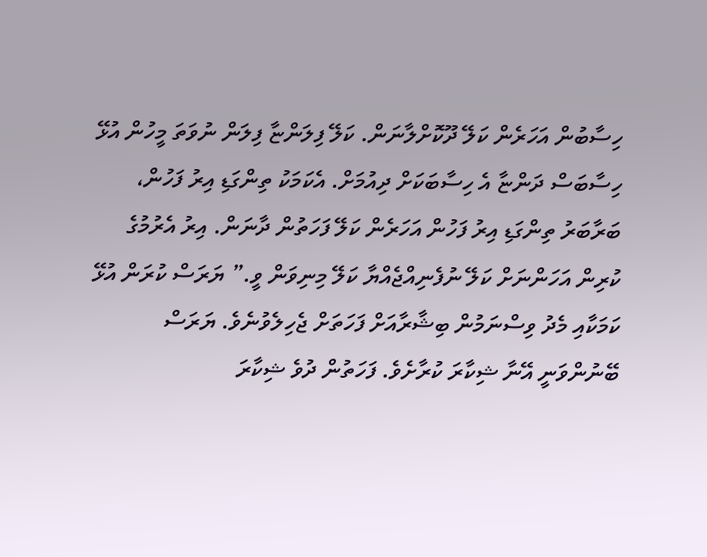ހިސާބުން އަހަރެން ކަލޭ ދޫކޮށްލާނަން. ކަލޭ ފިލަންޏާ ފިލަން ނުވަތަ މީހުން އުޅޭ ހިސާބަސް ދަންޏާ އެ ހިސާބަކަށް ދިއުމަށް. އެކަމަކު ތިންގަޑި އިރު ފަހުން، ބަރާބަރު ތިންގަޑި އިރު ފަހުން އަހަރެން ކަލޭ ފަހަތުން ދާނަން. އިރު އެރުމުގެ ކުރިން އަހަންނަށް ކަލޭ ނުފެނިއްޖެއްޔާ ކަލޭ މިނިވަން ވީ.” ޔަރަސް ކުރަން އުޅޭ ކަމަކާއި މެދު ވިސްނަމުން ބިޝާރާއަށް ފަހަތަށް ޖެހިލެވުނެވެ. ޔަރަސް ބޭނުންވަނީ އޭނާ ޝިކާރަ ކުރާށެވެ. ފަހަތުން ދުވެ ޝިކާރަ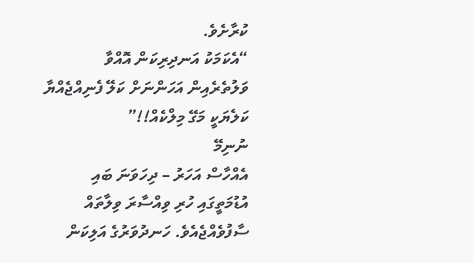ކުރާށެވެ.
“އެކަމަކު އަނދިރިކަން އޮއްވާ ވަލުތެރެއިން އަހަންނަށް ކަލޭ ފެނިއްޖެއްޔާ ކަލެޔަކީ މަގޭ މިލްކެއް!!”
ނުނިމޭ
އެއްހާސް އަހަރު – ދިހަވަނަ ބައި
އުޑުމަތީގައި ހުރި ވިއްސާރަ ވިލާތައް ސާފުވެއްޖެއެވެ. ހަނދުވަރުގެ އަލިކަން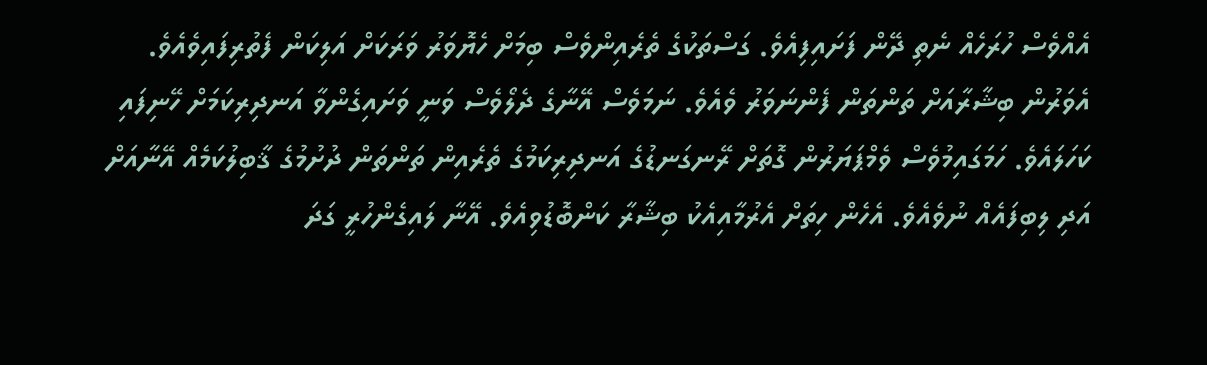އެއްވެސް ހުރަހެއް ނެތި ދޭން ފަށައިފިއެވެ. ގަސްތަކުގެ ތެރެއިންވެސް ބިމަށް ހެޔޮވަރު ވަރަކަށް އަލިކަން ފެތުރިފައިވެއެވެ. އެވަރުން ބިޝާރާއަށް ތަންތަން ފެންނަވަރު ވެއެވެ. ނަމަވެސް އޭނާގެ ދެލޯވެސް ވަނީ ވަށައިގެންވާ އަނދިރިކަމަށް ހޭނިފައި ކަހަލައެވެ. ހަމަގައިމުވެސް ވެމްޕަޔަރުން ގޮތަށް ރޭނގަނޑުގެ އަނދިރިކަމުގެ ތެރެއިން ތަންތަން ދުށުމުގެ ޤާބިލުކަމެއް އޭނާއަށް އަދި ލިބިފައެއް ނުވެއެވެ. އެހެން ހިތަށް އެރުމާއިއެކު ބިޝާރާ ކަންބޮޑުވިއެވެ. އޭނާ ލައިގެންހުރީ ގަދަ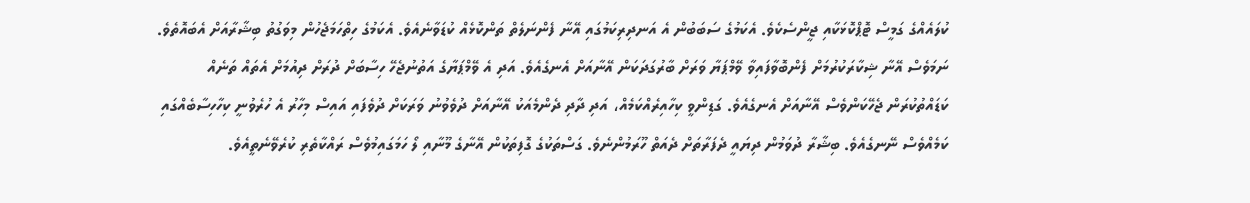ކުލައެއްގެ ގަމީސް ޓޮޕްކޮޅަކާއި ޖީންސެކެވެ. އެކަމުގެ ސަބަބުން އެ އަނދިރިކަމުގައި އޭނާ ފެންނަލެތް ތަންކޮޅެއް ކުޑަވާނެއެވެ. އެކަމުގެ ހިތްހަމަޖެހުން މިވަގުތު ބިޝާރާއަށް އެބައޮތެވެ. ނަމަވެސް އޭނާ ޝިކާރަކުރުމަށް ފެންބޮވާފައިވާ ވޭމްޕަޔާ ވަރަށް ބާރުގަދަކަން އޭނާއަށް އެނގެއެވެ. އަދި އެ ވޭމްޕަޔާގެ އަތުނުޖެހޭ ހިސާބަށް ދުރަށް ދިއުމަށް އެތައް ތަނެއް ކަޑައްތުކުރަން ޖެހޭކަންވެސް އޭނާއަށް އެނގެއެވެ. ގަޑިންވީ ކިހާއިރެއްކަމެއް، އަދި ދާދި ދެންމެއަކު އޭނާއަށް ދުވެވުނު ވަރަކަށް ދުވެފައި އައިސް މިހާރު އެ ހުރެވުނީ ކިހާހިސާބެއްގައި ކަމެއްވެސް ނޭނގެއެވެ. ބިޝާރާ ދުވަމުން ދިޔައީ ދެފަރާތަށް ދެއަތް ހޫރަމުންނެވެ. ގަސްތަކުގެ ގޮފިތަކުން އޭނާގެ މޫނާއި ލޯ ހަމަގައިމުވެސް ރައްކާތެރި ކުރެވޭނެތީއެވެ.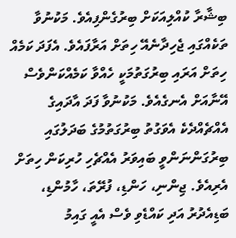ބިޝާރާ ކުއްލިއަކަށް ބިރުގެންފިއެވެ. މަކުނުވާ ތަކެއްގައި ޖެހިދާނެއޭ ހިތަށް އަރާފައެވެ. އެފަދަ ކަމެއް ހިތަށް އަރައި ބިރުގަތުމަކީ ހެއްވާ ކަމެއްކަންވެސް އޭނާއަށް އެނގެއެވެ. މަކުނުވާ ފަދަ އާދައިގެ އެއްޗެއްދެކެ އެވަގުތު ބިރުގަތުމުގެ ބަދަލުގައި ބިރުގަންނަންވީ ބައިވަރު އެއްޗެހި ހުރިކަން ހިތަށް އެރިއެވެ. ޖިންނި، ހަންޑި، ފުރޭތަ، ހާމުންޑި، ބަޑިއެދުރު އަދި ކައްޑެވި ވެސް އެއީ ގައިމު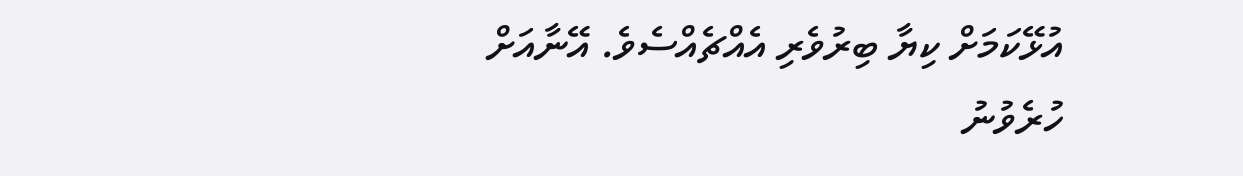އުޅޭކަމަށް ކިޔާ ބިރުވެރި އެއްޗެއްސެވެ. އޭނާއަށް ހުރެވުނު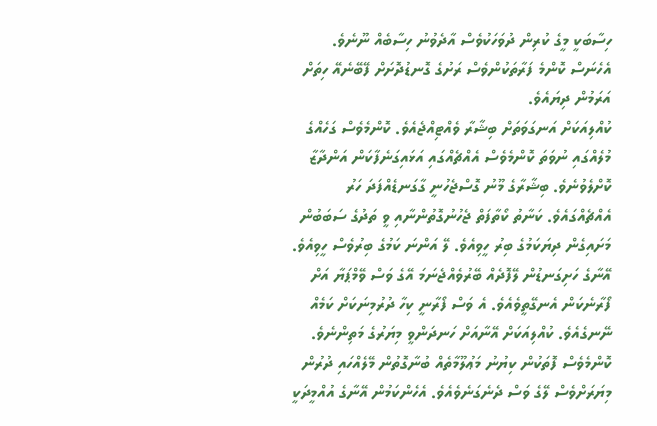ހިސާބަކީ މީގެ ކުރިން ދުވަހަކުވެސް އާދެވުނު ހިސާބެއް ނޫނެވެ. އެހެނަސް ކޮންމެ ފަރާތަކުންވެސް ރަށުގެ ގޮނޑުދޮށަށް ފޭބޭނެއޭ ހިތަށް އަރަމުން ދިޔައެވެ.
ކުއްލިއަކަށް އަނގަވަތަށް ބިޝާރާ ވެއްޓިއްޖެއެވެ. ކޮންމެވެސް ގަހެއްގެ މުލެއްގައި ނުވަތަ ކޮންމެވެސް އެއްޗެއްގައި އަޅައިގަނެފާކަން އަންދާޒާ ކޮށްލެވުނެވެ. ބިޝާރާގެ މޫނު ގޮސްޖެހުނީ ގާގަނޑެއްފަދަ ހަރު އެއްޗެއްގައެވެ. ކަނާތު ކޯތާފަތް ޖެހުނުގޮތުންނާއި ވީ ތަދުގެ ސަބަބުން މަށައިގެން ދިޔަކަމުގެ ބިރު ހީވިއެވެ. ލޭ އަންނަ ކަމުގެ ބިރުވެސް ހީވިއެވެ. އޭނާގެ ހަށިގަނޑުން ލޭފޮދެއް ބޭރުވެއްޖެނަމަ އޭގެ ވަސް ވޭމްޕަޔާ އަށް ފޯރާނެކަން އެނގޭތީވެއެވެ. އެ ވަސް ފޯރާނީ ކިހާ ދުރުމިނަކަށް ކަމެއް ނޭނގެއެވެ. ކުއްލިއަކަށް އޭނާއަށް ހަނދަންވީ މިޔަރުގެ މަތިންނެވެ. ކޮންމެވެސް ފޮތަކުން ކިޔުނު މަޢުލޫމާތެއް ބުނާގޮތުން މޭލެއްހައި ދުރުން މިޔަރަށްވެސް ލޭގެ ވަސް ދެނެގަނެވެއެވެ. އެހެންކަމުން އޭނާގެ އުއްމީދަކީ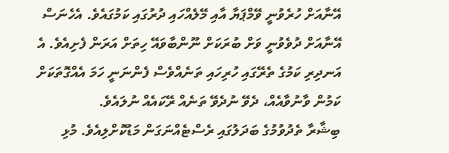އޭނާއަށް ހުރެވުނީ ވޭމްޕަޔާ އާއި މޭލެއްހައި ދުރުގައި ކަމުގައެވެ. އެހެނަސް އޭނާއަށް ދުވެވުނީ ވަށް ބުރަކަށް ނޫންބާވައޭ ހިތަށް އަރަން ފެށިއެވެ. އެ އަނދިރި ކަމުގެ ތެރޭގައި ހުރިހައި ތަނެއްވެސް ފެންނަނީ ހަމަ އެއްގޮތަކަށް ކަމުން ވާނުވާއެއް، ދެވޭ ނުދެވޭ ތަނެއް ރޭކައެއް ނުލައެވެ.
ބިޝާރާ ތެދުވުމުގެ ބަދަލުގައި ރެސްޓެއްނަގަން މަޑުކޮށްލިއެވެ. މުޅި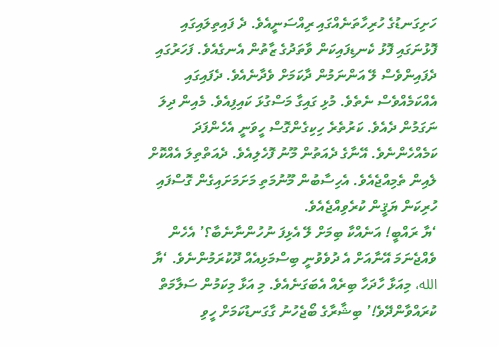ހަށިގަނޑުގެ ހުރިހާތަނެއްގައި ރިއްސަނީއެވެ. ދެ ފައިތިލައިގައި ފޮޅުނަގައި ފޮޅު ކެނޑިފައިކަން ވާތަދުގެ ޒާތުން އެނގެއެވެ. ފަހަރުގައި ދެފައިންވެސް ލޭ އަންނަމުން ދާކަމަށް ވެދާނެއެވެ. ދެފައިގައި އެއްކަމެއްވެސް ނެތެވެ. މުޅި ގައިގާ މަސްގުޅަ ކައިފިއެވެ. މެއިން ދިލަ ނަގަމުން ދެއެވެ. ކަރުތެރެ ހިކިގެންގޮސް ހީވަނީ އެހެންފަދަ ކަމެއްހެންނެވެ. އޭނާގެ ދެއަތުން މޫނު ފޮހެލިއެވެ. ދެއަތްތިލަ އެއްކޮށް ލެއިން ތެމިއްޖެއެވެ. އެހިސާބުން މޫނުމަތި މަށަމަށައިގެން ގޮސްފައި ހުރިކަން ޔަޤީން ކުރެވިއްޖެއެވެ.
‘ޔާ ރައްބީ! އަނެއްކާ ބިމަށް ލޭ އެޅިފަ ނުހުންނާނެބާ؟’ އެހެން ވެއްޖެނަމަ އޭނާއަށް އެ ދުވެވުނީ ބިސްމަޅިއެއް ދޫކުރަމުންނެވެ. ‘ޔާ الله، މިއަޅާ ހާދަހާ ބިރެއް އެބަގަނެއެވެ. މި އަޅާ މިކަމުން ސަލާމަތް ކުރައްވާންދޭވެ!’ ބިޝާރާގެ ބޯޖެހުނު ގާގަނޑުކަމަށް ހީވި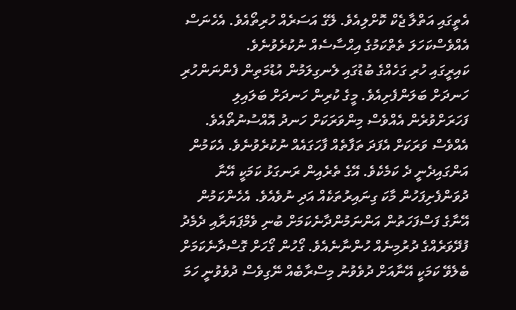އެތީގައި އަތްލާ ޖެކް ކޮށްލިއެވެ. ލޭގެ އަސަރެއް ހުރިތޯއެވެ. އެހެނަސް އެއްވެސްކަހަލަ ތެތްކަމުގެ އިޙްސާސެއް ނުކުރެވުނެވެ.
ކައިރީގައި ހުރި ގަހެއްގެ ބުޑުގައި ލެނގިލަމުން އުޑުމަތިން ފެންނަންހުރި ހަނދަށް ބަލަންފެށިއެވެ. މީގެ ކުރިން ހަނދަށް ބަލައިލި ފަހަރަށްވުރެން އެއްވެސް މިންވަރަކަށް ހަނދު އޮއްސުނުތޯއެވެ. އެއްވެސް ވަރަކަށް އެފަދަ ތަފާތެއް ފާހަގައެއް ނުކުރެވުނެވެ. އެކަމުން އަންގައިދެނީ ދެ ކަމެކެވެ. އޭގެ ތެރެއިން ރަނގަޅު ކަމަކީ އޭނާ ދުވަންފެށިފަހުން މާކަ ގިނައިރުތަކެއް އަދި ނުވެއެވެ. އެހެންކަމުން އޭނާގެ ފަސްފަހަތުން އަންނަމުންދާނެކަމަށް ބުނި ވެމްޕަޔަރާއި ދެމެދު ފުދޭވަރެއްގެ ދުރުމިނެއް ހުންނާނެއެވެ. ގޯހުން ގޯހަށް ގޮސްދާނެކަމަށް ބެލެވޭ ކަމަކީ އޭނާއަށް ދުވެވުނު މިސްރާބެއް ނޭގިވެސް ދުވެވުނީ ހަމަ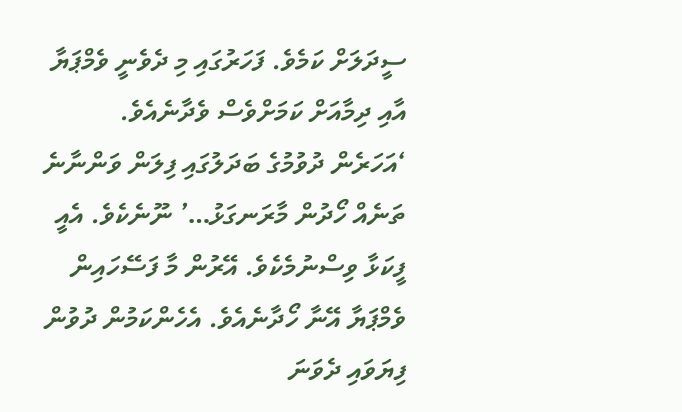ސީދަލަށް ކަމެވެ. ފަހަރުގައި މި ދެވެނީ ވެމްޕަޔާ އާއި ދިމާއަށް ކަމަށްވެސް ވެދާނެއެވެ. ‘އަހަރެން ދުވުމުގެ ބަދަލުގައި ފިލަން ވަންނާނެ ތަނެއް ހޯދުން މާރަނގަޅު…’ ނޫނެކެވެ. އެއީ ފީކަޅާ ވިސްނުމެކެވެ. އޭރުން މާ ފަސޭހައިން ވެމްޕަޔާ އޭނާ ހޯދާނެއެވެ. އެހެންކަމުން ދުވުން ފިޔަވައި ދެވަނަ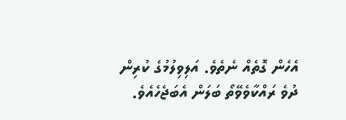އެހެން ގޮތެއް ނެތެވެ. އަލިވިލުމުގެ ކުރިން ދުވެ ރައްކާވެވޭތޯ ބަލަން އެބަޖެހެއެވެ.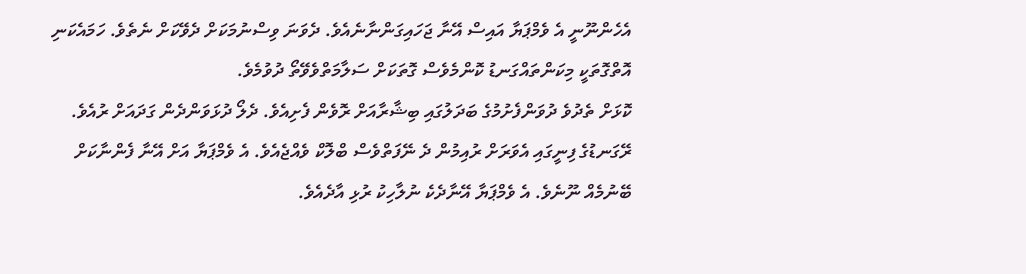އެހެންނޫނީ އެ ވެމްޕަޔާ އައިސް އޭނާ ޖަހައިގަންނާނެއެވެ. ދެވަނަ ވިސްނުމަކަށް ދެވޭކަށް ނެތެވެ. ހަމައެކަނި އޮތްގޮތަކީ މިކަންތައްގަނޑު ކޮންމެވެސް ގޮތަކަށް ސަލާމަތްވެވޭތޯ ދުވުމެވެ.
ކޮޅަށް ތެދުވެ ދުވަންފެށުމުގެ ބަދަލުގައި ބިޝާރާއަށް ރޮވެން ފެށިއެވެ. ދެލޯ ދުޅަވަންދެން ގަދައަށް ރުއެވެ. ރޭގަނޑުގެ ފިނީގައި އެވަރަށް ރުއިމުން ދެ ނޭފަތްވެސް ބްލޮކް ވެއްޖެއެވެ. އެ ވެމްޕަޔާ އަށް އޭނާ ފެންނާކަށް ބޭނުމެއް ނޫނެވެ. އެ ވެމްޕަޔާ އޭނާދެކެ ނުލާހިކު ރުޅި އާދެއެވެ.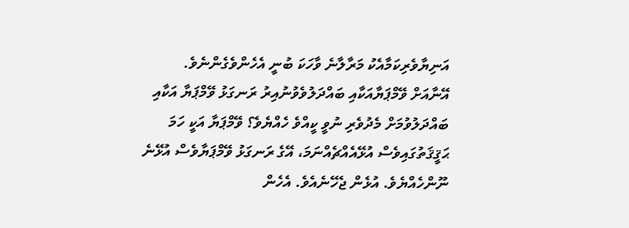އަނިޔާވެރިކަމާއެކު މަރާލާނެ ވާހަކަ ބުނީ އެހެންވެގެންނެވެ. އޭނާއަށް ވޭމްޕަޔާއަކާއި ބައްދަލުވެވުނުއިރު ރަނގަޅު ވޭމްޕަޔާ އަކާއި ބައްދަލުވުމަށް މެދުވެރި ނުވީ ކީއްވެ ހެއްޔެވެ؟ ވޭމްޕަޔާ އަކީ ހަމަ ޙަޤީޤަތުގައިވެސް އުޅޭއެއްޗެއްނަމަ، އޭގެ ރަނގަޅު ވޭމްޕަޔާވެސް އުޅޭނެ ނޫންހެއްޔެވެ. އުޅެން ޖެހޭނެއެވެ. އެހެން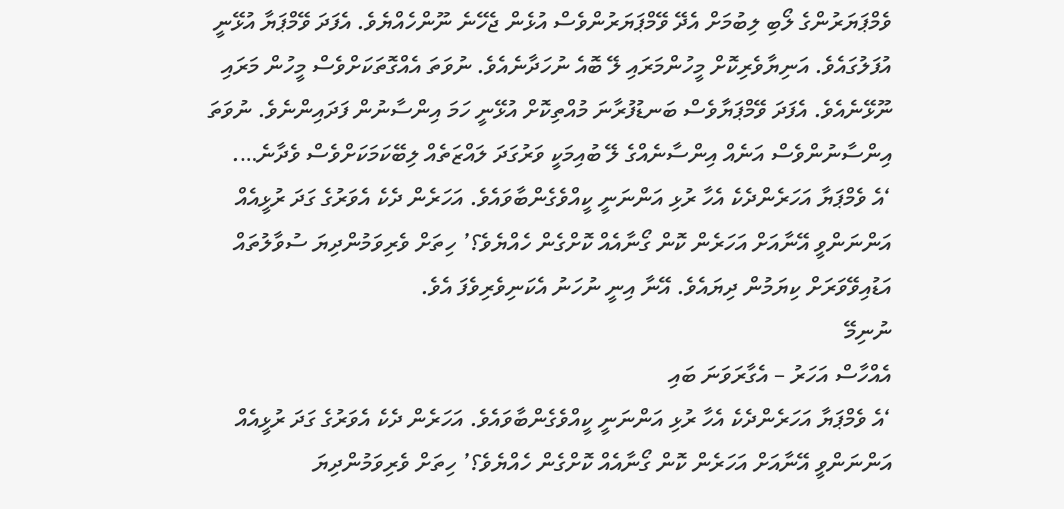ވެމްޕަޔަރުންގެ ލޯބި ލިބުމަށް އެދޭ ވޭމްޕަޔަރުންވެސް އުޅެން ޖެހޭނެ ނޫންހެއްޔެވެ. އެފަދަ ވޭމްޕަޔާ އުޅޭނީ އުފަލުގައެވެ. އަނިޔާވެރިކޮށް މީހުންމަރައި ލޭ ބޮއެ ނުހަދާނެއެވެ. ނުވަތަ އެއްގޮތަކަށްވެސް މީހުން މަރައި ނޫޅޭނެއެވެ. އެފަދަ ވޭމްޕަޔާވެސް ބަނޑުފުރާނަ މުއްތިކޮށް އުޅޭނީ ހަމަ އިންސާނުން ފަދައިންނެވެ. ނުވަތަ އިންސާނުންވެސް އަނެއް އިންސާނެއްގެ ލޭ ބުއިމަކީ ވަރުގަދަ ލައްޒަތެއް ލިބޭކަމަކަށްވެސް ވެދާނެ….
‘އެ ވެމްޕަޔާ އަހަރެންދެކެ އެހާ ރުޅި އަންނަނީ ކީއްވެގެންބާވައެވެ. އަހަރެން ދެކެ އެވަރުގެ ގަދަ ރުޅީއެއް އަންނަންވީ އޭނާއަށް އަހަރެން ކޮން ގޯނާއެއް ކޮށްގެން ހެއްޔެވެ؟’ ހިތަށް ވެރިވަމުންދިޔަ ސުވާލުތައް އަޑުއިވޭވަރަށް ކިޔަމުން ދިޔައެވެ. އޭނާ އިނީ ނުހަނު އެކަނިވެރިވެފަ އެވެ.
ނުނިމޭ
އެއްހާސް އަހަރު – އެގާރަވަނަ ބައި
‘އެ ވެމްޕަޔާ އަހަރެންދެކެ އެހާ ރުޅި އަންނަނީ ކީއްވެގެންބާވައެވެ. އަހަރެން ދެކެ އެވަރުގެ ގަދަ ރުޅީއެއް އަންނަންވީ އޭނާއަށް އަހަރެން ކޮން ގޯނާއެއް ކޮށްގެން ހެއްޔެވެ؟’ ހިތަށް ވެރިވަމުންދިޔަ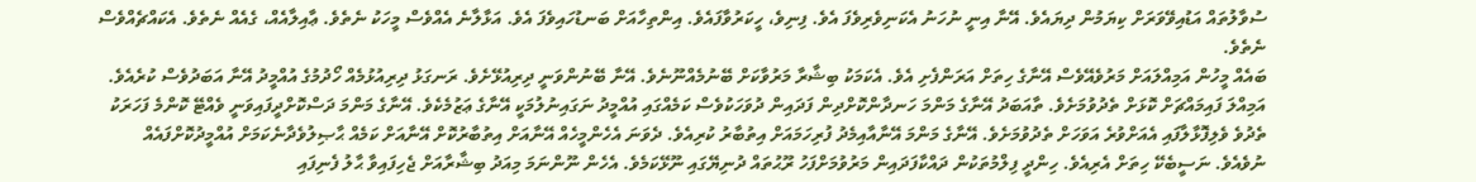ސުވާލުތައް އަޑުއިވޭވަރަށް ކިޔަމުން ދިޔައެވެ. އޭނާ އިނީ ނުހަނު އެކަނިވެރިވެފަ އެވެ. ފިނިވެ، ހީކަރުވާފައެވެ. އިންތިހާއަށް ބަނޑުހައިވެފަ އެވެ. އަޅާލާނެ އެއްވެސް މީހަކު ނެތެވެ. ޢާއިލާއެއް، ގެއެއް ނެތެވެ. އެކައްޗެއްވެސް ނެތެވެ.
ބައެއް މީހުން އަމިއްލައަށް މަރުވެއޭވެސް އޭނާގެ ހިތަށް އަރަންފެށި އެވެ. އެކަމަކު ބިޝާރާ މަރުވާކަށް ބޭނުމެއްނޫނެވެ. އޭނާ ބޭނުންވަނީ ދިރިއުޅޭށެވެ. ރަނގަޅު ދިރިއުޅުމެއް ހޯދުމުގެ އުއްމީދު އޭނާ އަބަދުވެސް ކުރެއެވެ. އަމިއްލަ ފައިމައްޗަށް ކޮޅަށް ތެދުވުމަށެވެ. ތާއަބަދު އޭނާގެ މަންމަ ހަނދާންކޮށްދިން ފަދައިން ދުވަހަކުވެސް ކަމެއްގައި އުއްމީދު ނަގައިނުލުމަކީ އޭނާގެ ޢަޒުމެކެވެ. އޭނާގެ މަންމަ ދަސްކޮށްދީފައިވަނީ ވެއްޓޭ ކޮންމެ ފަހަރަކު ތެދުވެ ވެލިފޮޅާލާފައި އެއަށްވުރެ އަވަހަށް ތެދުވުމަށެވެ. އޭނާގެ މަންމަ އޭނާއާއިމެދު ފުރިހަމައަށް އިތުބާރު ކުރިއެވެ. ދެވަނަ އެހެންމީހެއް އޭނާއަށް އިތުބާރުކޮށް އޭނާއަށް ކަމެއް ޙާޞިލުވެދާނެކަމަށް އުއްމީދުކޮށްފައެއް ނުވެއެވެ. ނަސީބެކޭ ހިތަށް އެރިއެވެ. ހިންދީ ފިލްމުތަކުން ދައްކާފަދައިން މަރުވުމަށްފަހު ރޫޙުތައް ދުނިޔޭގައި ނޫޅޭކަމެވެ. އެހެން ނޫންނަމަ މިއަދު ބިޝާރާއަށް ޖެހިފައިވާ ޙާލު ފެނިފައި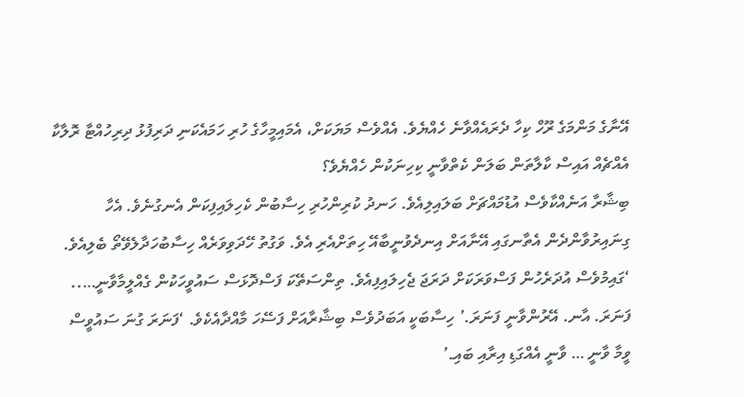އޭނާގެ މަންމަގެ ރޫހް ކިހާ ދެރައެއްވާނެ ހެއްޔެވެ. އެއްވެސް މަޔަކަށް، އެމައިމީހާގެ ހުރި ހަމައެކަނި ދަރިފުޅު ދިރިހުއްޓާ ރޮލާކާ އެއްޗެއް އައިސް ކާލާތަން ބަލަން ކެތްވާނީ ކިހިނަކުން ހެއްޔެވެ؟
ބިޝާރާ އަނެއްކާވެސް އުޑުމައްޗަށް ބަލައިލިއެވެ. ހަނދު ކުރިންހުރި ހިސާބުން ކެހިލައިފިކަން އެނގުނެވެ. އެހާ ގިނައިރުވާންދެން އެތާނގައި އޭނާއަށް އިނދެވުނީބާއޭ ހިތަށްއެރި އެވެ. ވަގުތު ހޭދަވިވަރެއް ހިސާބުހަދާލެވޭތޯ ބެލިއެވެ. ‘ގައިމުވެސް އުދަރެހުން ފަސްވަރަކަށް ދަރަޖަ ޖެހިލައިފިއެވެ. ތިންސަތޭކަ ފަސްދޮޅަސް ސައުވީހަކުން ގެއްލީމާވާނީ….. ފަނަރަ. އާނ. އޭރުންވާނީ ފަނަރަ.’ ހިސާބަކީ އަބަދުވެސް ބިޝާރާއަށް ފަސޭހަ މާއްދާއެކެވެ. ‘ފަނަރަ ގުނަ ސައުވީސް ވީމާ ވާނީ … ވާނީ އެއްގަޑި އިރާއި ބައި.’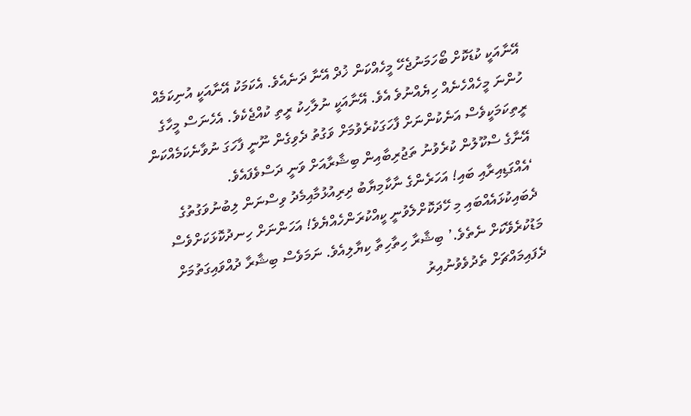އޭނާއަކީ ކުޑަކޮށް ބޯހަމަނުޖެހޭ މީހެއްކަން ޚުދް އޭނާ ދަނެއެވެ. އެކަމަކު އޭނާއަކީ އުނިކަމެއް ހުންނަ މީހެއްހެނެއް ހިޔެއްނުވެ އެވެ. އޭނާއަކީ ނުލާހިކު ރީތި ކުއްޖެކެވެ. އެހެނަސް މީހާގެ ރީތިކަމަކީވެސް އަނެކުންނަށް ފާހަގަކުރެވުމަށް ވަގުތު ދެވިގެން ނޫނީ ފާހަގަ ނުވާނެކަމެއްކަން އޭނާގެ ސްކޫލުން ކުރެވުނު ތަޖުރިބާއިން ބިޝާރާއަށް ވަނީ ދަސްވެފައެވެ.
‘އެއްގަޑިއިރާއި ބައި! އަހަރެންގެ ނާކާމިޔާބު ދިރިއުޅުމާއިމެދު ވިސްނަން ލިބުނުވަގުތުގެ ދެބައިކުޅައެއްބައި މި ހޭދަކޮށްލެވުނީ ކީއްކުރަންހެއްޔެވެ! އަހަންނަށް ހިނދުކޮޅަކަށްވެސް މަޑުކުރެވޭކަށް ނެތެވެ.’ ބިޝާރާ ހިތާހިތާ ކިޔާލިއެވެ. ނަމަވެސް ބިޝާރާ ދުއްވައިގަތުމަށް ދެފައިމައްޗަށް ތެދުވެވުނުއިރު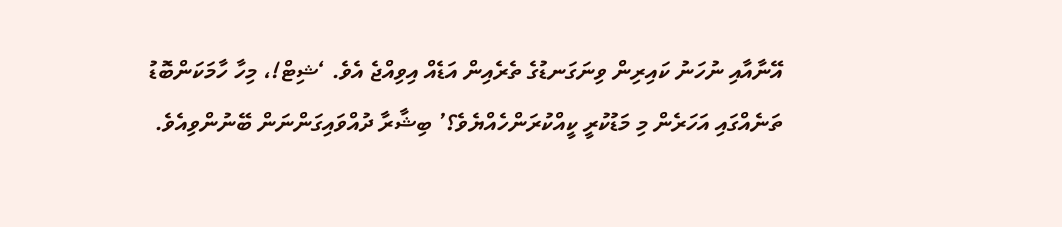އޭނާއާއި ނުހަނު ކައިރިން ވިނަގަނޑުގެ ތެރެއިން އަޑެއް އިވިއްޖެ އެވެ. ‘ޝިޓް!، މިހާ ހާމަކަންބޮޑު ތަނެއްގައި އަހަރެން މި މަޑުކުރީ ކީއްކުރަންހެއްޔެވެ؟’ ބިޝާރާ ދުއްވައިގަންނަން ބޭނުންވިއެވެ.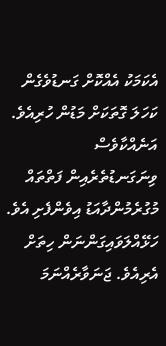އެކަމަކު އެއްކޮށް ގަނޑުވެގެން ކަހަލަ ގޮތަކަށް މަޑުން ހުރިއެވެ. އަނެއްކާވެސް ވިނަގަނޑުތެރެއިން ފަތްތައް މުގުރެމުންދާއަޑު އިވެންފެށި އެވެ. ހަޅޭއްލަވައިގަންނަން ހިތަށް އެރިއެވެ. ޖަނަވާރެއްނަމަ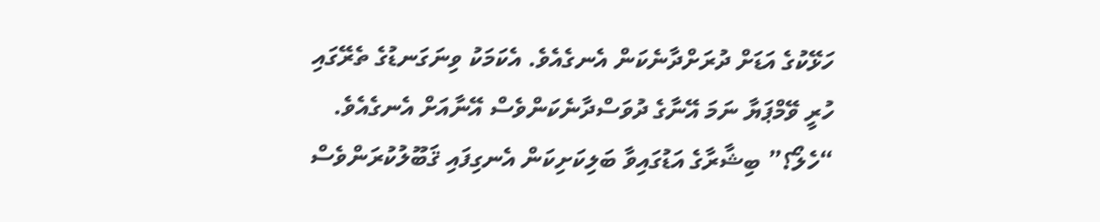ހަޅޭކުގެ އަޑަށް ދުރަށްދާނެކަން އެނގެއެވެ. އެކަމަކު ވިނަގަނޑުގެ ތެރޭގައި ހުރީ ވޭމްޕަޔާ ނަމަ އޭނާގެ ދުވަސްދާނެކަންވެސް އޭނާއަށް އެނގެއެވެ.
“ހެލޯ؟” ބިޝާރާގެ އަޑުގައިވާ ބަލިކަށިކަން އެނގިފައި ޤަބޫލުކުރަންވެސް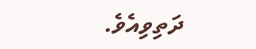ދަތިވިއެވެ.